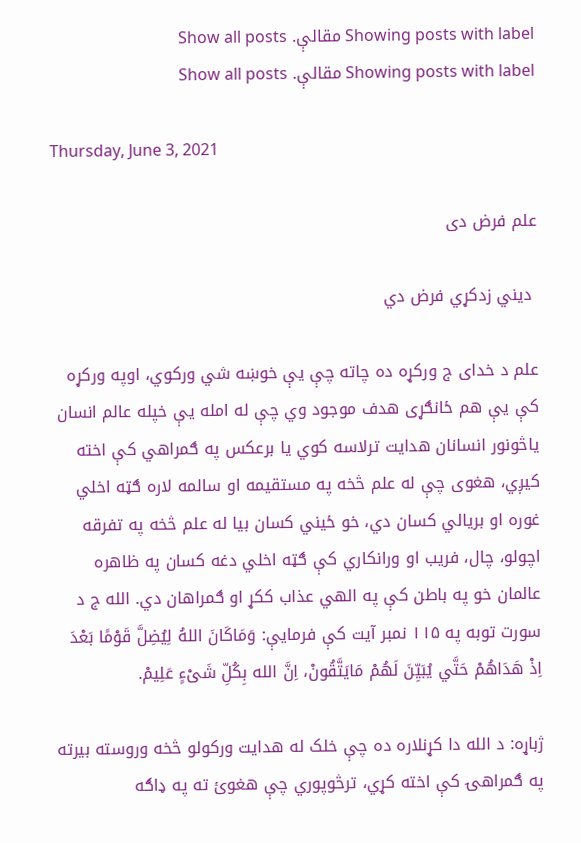Showing posts with label مقالې. Show all posts
Showing posts with label مقالې. Show all posts

Thursday, June 3, 2021

علم فرض دی

 دیني زدکړي فرض دي

علم د خدای ج ورکړه ده چاته چې یې خوښه شي ورکوي، اوپه ورکړه کې یې هم ځانګړی هدف موجود وي چې له امله یې خپله عالم انسان یاڅونور انسانان هدایت ترلاسه کوي یا برعکس په ګمراهي کې اخته کیږي، هغوی چې له علم څخه په مستقیمه او سالمه لاره ګټه اخلي غوره او بریالي کسان دي، خو ځیني کسان بیا له علم څخه په تفرقه اچولو، چال، فریب او ورانکاري کې ګټه اخلي دغه کسان په ظاهره عالمان خو په باطن کې په الهي عذاب ککړ او ګمراهان دي. الله ج د سورت توبه په ۱۱۵ نمبر آیت کې فرمایې: وَمَاکَانَ اللهُ لِیُضِلَّ قَوْمًا بَعْدَ اِذْ هَدَاهُمْ حَتَّي یُبَیِّنَ لَهُمْ مَایَتَّقُونْ، اِنَّ الله بِکُلِّ شَیْءٍ عَلِیمْ.

ژباړه: د الله دا کړنلاره ده چې خلک له هدایت ورکولو څخه وروسته بیرته په ګمراهۍ کې اخته کړي، ترڅوپوري چې هغوئ ته په ډاګه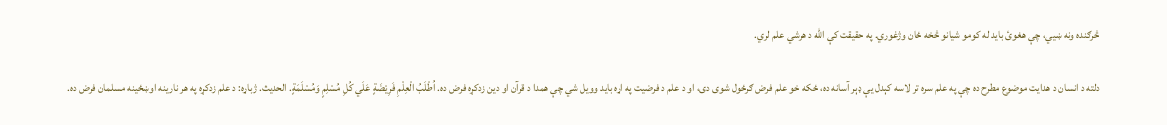څرګنده ونه ښیي، چې هغوئ باید له کومو شیانو څخه ځان وژغوري. په حقیقت کې الله د هرشي علم لري.

دلته د انسان د هدایت موضوع مطرح ده چې په علم سره تر لاسه کېدل یې ډېر آسانه ده، ځکه خو علم فرض ګرځول شوی دی، او د علم د فرضیت په اړه باید وویل شي چې همدا د قرآن او دین زدکړه فرض ده. اُطْلَبُ الْعِلْمِ فَرِيْضَةٍ عَلَي کُلِ مُسْلِمٍ وَمُسْلَمَةٍ. الحدیث. ژباړه: د علم زدکړه په هر نارینه اوښځینه مسلمان فرض ده.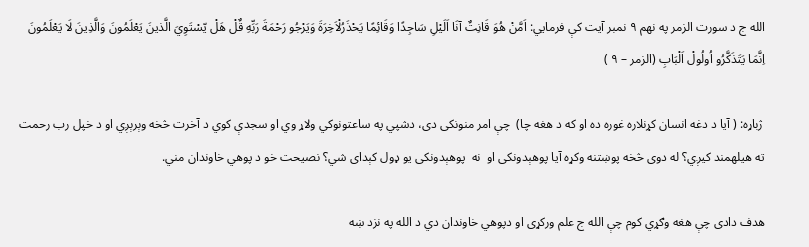الله ج د سورت الزمر په نهم ۹ نمبر آیت کې فرمایي: اَمَّنْ هُوَ قَانِتٌ آنَا اَلَیْلِ سَاجِدًا وَقَائِمًا یَحْذَرُلْاَخِرَةَ وَیَرْجُو رَحْمَةَ رَبِّهِ قٌلْ هَلْ یّسْتَوِيَ الَّذينَ يَعْلَمُونَ وَالَّذِينَ لَا یَعْلَمُونَ اِنَّمَا یَتَذَکَّرُو اُولُولْ اَلْبَابِ (الزمر – ۹ )

 ژباړه: ( آیا د دغه انسان کړنلاره غوره ده او که د هغه چا)  چې امر منونکی دی، دشپي په ساعتونوکي ولاړ وي او سجدې کوي د آخرت څخه وېرېږي او د خپل رب رحمت ته هیلهمند کیږي؟ له دوی څخه پوښتنه وکړه آیا پوهېدونکی او  نه  پوهېدونکی یو ډول کېدای شي؟ نصیحت خو د پوهي خاوندان مني.

هدف دادی چې هغه وګړي کوم چې الله ج علم ورکړی او دپوهي خاوندان دي د الله په نزد ښه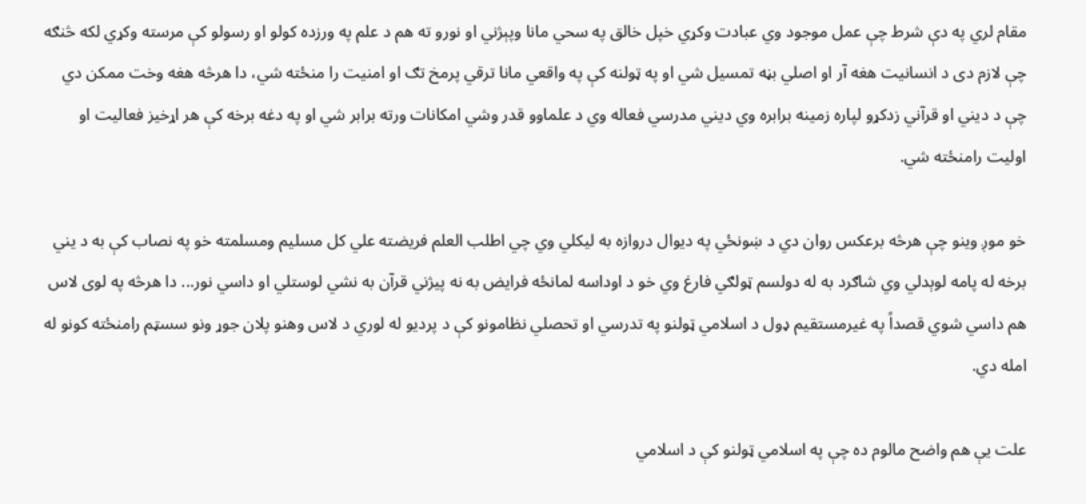مقام لري په دې شرط چې عمل موجود وي عبادت وکړي خپل خالق په سحي مانا وپېژني او نورو ته هم د علم په ورزده کولو او رسولو کې مرسته وکړي لکه څنګه چې لازم دی د انسانیت هغه آر او اصلي بڼه تمسیل شي او په ټولنه کې په واقعي مانا ترقي پرمخ تګ او امنیت را منځته شي، دا هرڅه هغه وخت ممکن دي چې د دیني او قرآني زدکړو لپاره زمینه برابره وي دیني مدرسي فعاله وي د علماوو قدر وشي امکانات ورته برابر شي او په دغه برخه کې هر اړخیز فعالیت او اولیت رامنځته شي.

خو موږ وینو چې هرڅه برعکس روان دي د ښونځي په دیوال دروازه به لیکلي وي چي اطلب العلم فریضته علي کل مسلیم ومسلمته خو په نصاب کې به د یني برخه له پامه لوېدلي وي شاګرد به له دولسم ټولګي فارغ وي خو د اوداسه لمانځه فرایض به نه پیژني قرآن به نشي لوستلي او داسي نور... دا هرڅه په لوی لاس هم داسي شوي قصداً په غیرمستقیم ډول د اسلامي ټولنو په تدرسي او تحصلي نظامونو کې د پردیو له لوري د لاس وهنو پلان جوړ ونو سسټم رامنځته کونو له امله دي.

علت یې هم واضح مالوم ده چې په اسلامي ټولنو کې د اسلامي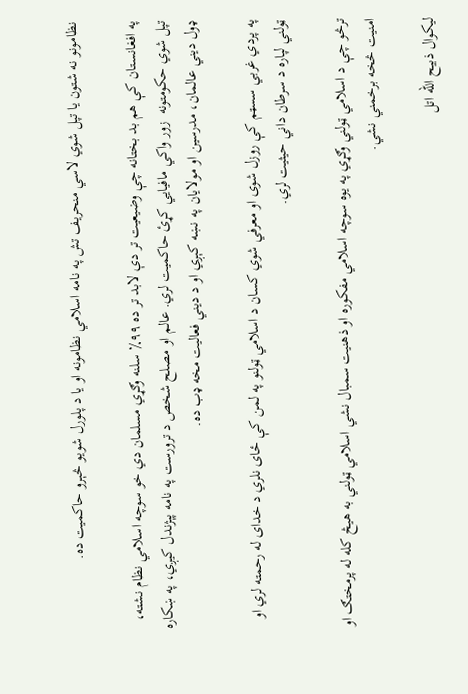نظامونو نه شتون یا تپل شوي لاسي منحریف تش په نامه اسلامي نظامونه او یا د پلورل شویو څېرو حاکمیت ده.

په افغانستان کې هم بد بختانه چې وضیعیت تر دې لابد تر ده ۹۹٪ سلنه وګړي مسلمان دي خو سوچه اسلامي نظام نشته، تپل شوي حکومتونه  زور واکي مافیایي کړئ حاکمیت لري. عالم او مصلح شخص د ترورست په نامه پېژندل کیږي، په ښکاره ډول دیني عالمان، مدرسین او مولایان په نښه کېږي او د دیني فعالیت مخه ډب ده.

په پردي غربي سسټم کې روزل شوی او معرفي شوي کسان د اسلامي ټولنو په لمن کې ځای نلري د خدای له رحمته لري او ټولني لپاره د سرطان داني حیثیت لري.

ترڅو چې د اسلامي ټولني وګړي په یوه سوچه اسلامي مفکوره او ذهنیت سمبال نشي اسلامي ټولني به هیڅ کله له پرمختګ او امنیت څخه برخمني نشي.

لیکوال ذبیح الله اتل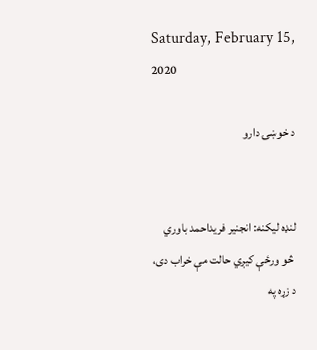Saturday, February 15, 2020

د خوښۍ دارو


لنډه لیکنه: انجنیر فریداحمد باوري
 څو ورځې کیږي حالت مې خراب دی، د زړه په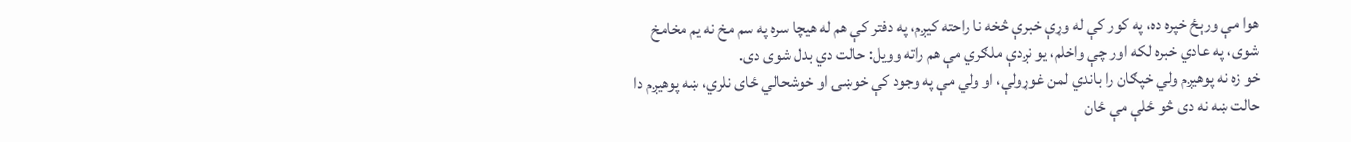هوا مې ورېځ خپره ده، په کور کې له وړې خبرې څخه نا راحته کیږم، په دفتر کې هم له هیچا سره په سم مخ نه یم مخامخ شوی، په عادي خبره لکه اور چې واخلم، یو نږدې ملګري مې هم راته وویل: حالت دي بدل شوی دی.
خو زه نه پوهیږم ولي خپګان را باندي لمن غوړولې، او ولي مې په وجود کې خوښۍ او خوشحالي ځای نلري، ښه پوهیږم دا حالت ښه نه دی څو ځلې مې ځان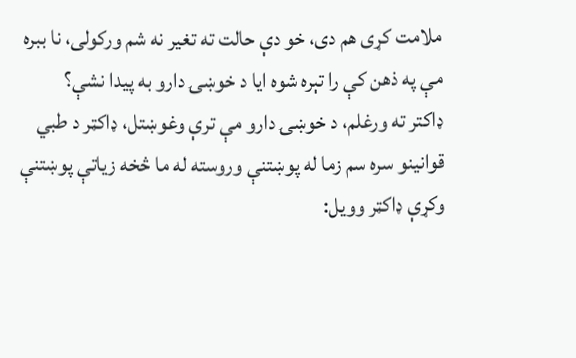ملامت کړی هم دی، خو دې حالت ته تغیر نه شم ورکولی، نا ببره مې په ذهن کې را تېره شوه ایا د خوښۍ دارو به پیدا نشې؟
ډاکتر ته ورغلم، د خوښۍ دارو مې ترې وغوښتل، ډاکټر د طبي قوانینو سره سم زما له پوښتنې وروسته له ما څخه زیاتې پوښتنې وکړې ډاکټر وویل: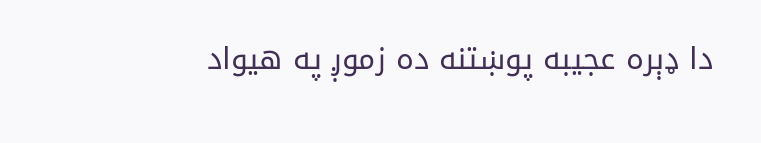دا ډېره عجیبه پوښتنه ده زموږ په هیواد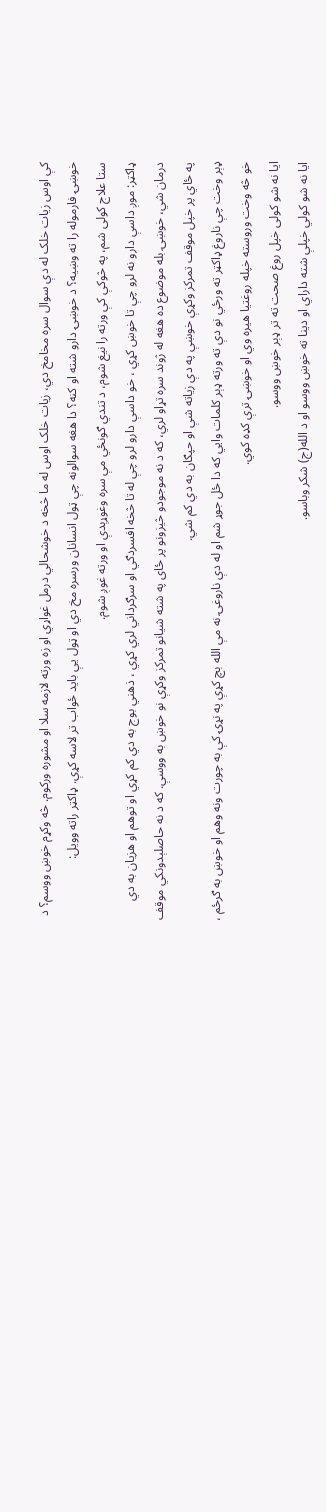کې اوس زیات خلک له دې سوال سره مخامخ دي، زیات خلک اوس له ما څخه د خوشحالي درمل غواړي او زه ورته لازمه سلا او مشوره ورکوم. څه وکړم خوښ ووسم؟ د خوښۍ فارموله را ته وښیه؟ د خوښۍ دارو شته او کنه؟ دا هغه سوالونه چې ټول انسانان ورسره مخ دي او ټول يې باید ځواب تر لاسه کړې. ډاکټر راته وویل:
ستا علاج کولی شم، په څوکې کې ورته را نیغ شوم، د تندي ګونځي مې سره وغوړېدې او ورته غوږ شوم.
ډاکټر: موږ داسې دارو نه لرو چې تا خوښ کړي ، خو داسې دارو لرو چې له تا څخه افسردګي او سرګرداني لري کړي ، ذهني بوج به دي کم کړي او توهم او هزیان به دي درمان شي، خوښۍ بله موضوع ده هغه له ژوند سره تړاو لري، که د نه موجودو څیزونو پر ځای په شته شیانو تمرکز وکړې نو خوښ به ووسې. که د نه حاصلېدونکي موقف په ځاي پر خپل موقف تمرکز وکړې خوښې په دې زیاته شې او حپګان به دي کم شي.
ډېر وخت چې ناروغ ډاکټر ته ورځي نو دې ته ورته ډېر کلمات وايي که دا ځل جوړ شم او له دې ناروغۍ نه مې الله بچ کړې په نړۍ کې به چورت ونه وهم او خوښ به ګرځم ، خو څه وخت وروسته خپله روغتیا هیره وي او خوښۍ ترې کډه کوي.
ایا نه شو کولی خپل روغ صحت ته تر ډېر خوښ ووسو.
ایا نه شو کولي خپلې شته داراي او دینا ته خوښ ووسو او د الله(ج) شکر وباسو.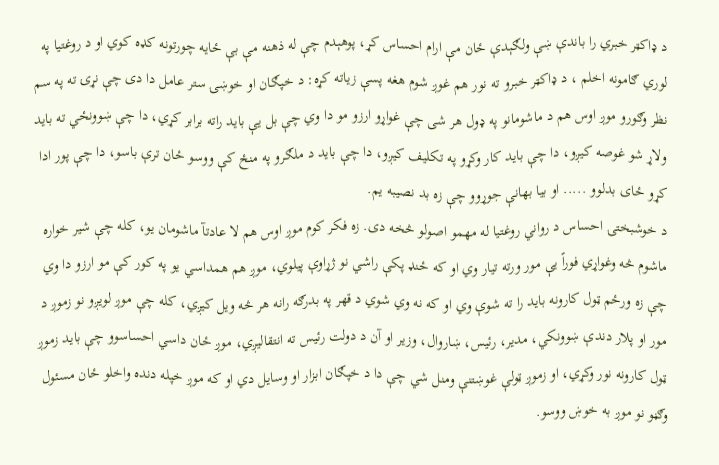د ډاکټر خبري را باندې ښې ولګېدې ځان مې ارام احساس کړ، پوهېدم چې له ذهنه مې بې ځایه چورتونه کډه کوي او د روغتیا په لوري ګامونه اخلم ، د ډاکټر خبرو ته نور هم غوږ شوم هغه پسې زیاته کړه: د خپګان او خوښۍ ستر عامل دا دی چې نړۍ ته په سم نظر وګورو موږ اوس هم د ماشومانو په ډول هر شی چې غواړو ارزو مو دا وي چې بل يې باید راته برابر کړي، دا چې ښوونځي ته باید ولاړ شو غوصه کیږو، دا چې باید کار وکړو په تکلیف کیږو، دا چې باید د ملګرو په منځ کې ووسو ځان ترې باسو، دا چې پور ادا کړو ځای بدلوو ..... او بیا بهانې جوړوو چې زه بد نصیبه یم.
د خوشبختۍ احساس د رواني روغتیا له مهمو اصولو څخه دی. زه فکر کوم موږ اوس هم لا عادتآ ماشومان یو، کله چې شیر خواره ماشوم څه وغواړي فوراً يې مور ورته تیار وي او که ځنډ پکې راشي نو ژړاوې پیلوي، موږ هم همداسي یو په کور کې مو ارزو دا وي چې زه ورځم ټول کارونه باید را ته شوې وي او که نه وي شوي د قهر په بدرګه رانه هر څه ویل کیږي، کله چې موږ لویږو نو زموږ د مور او پلار دندې ښوونکي، مدیر، رئیس، ښاروال، وزیر او آن د دولت رئیس ته انتقالیږي، موږ ځان داسي احساسوو چې باید زموږ ټول کارونه نور وکړي، او زموږ ټولې غوښتنې ومنل شي چې دا د خپګان ابزار او وسایل دي او که موږ خپله دنده واخلو ځان مسئول وګڼو نو موږ به خوښ ووسو.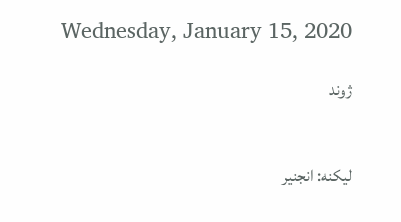Wednesday, January 15, 2020

ژوند


لیکنه: انجنیر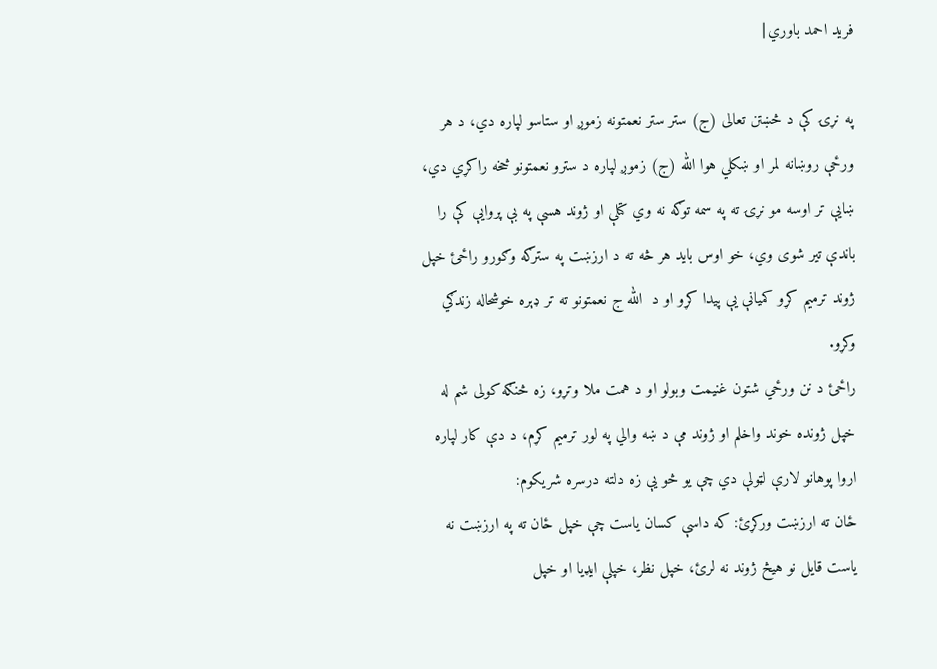فرید احمد باوري∣

په نړۍ کې د څښتن تعالی (ج) ستر ستر نعمتونه زموږ او ستاسو لپاره دي، د هر ورځې روښانه لمر او ښکلي هوا الله (ج) زموږ لپاره د سترو نعمتونو څخه راکړي دي، ښايې تر اوسه مو نړۍ ته په سمه توګه نه وي کتلې او ژوند هسې په بې پروايې کې را باندې تیر شوی وي، خو اوس باید هر څه ته د ارزښت په سترګه وګورو راځئ خپل ژوند ترمیم کړو کمیانې يې پیدا کړو او د  الله ج نعمتونو ته تر ډېره خوشحاله زندګي وکړو.
راځئ د نن ورځي شتون غنیمت وبولو او د همت ملا وتړو، زه څنګه کولی شم له خپل ژونده خوند واخلم او ژوند مې د ښه والي په لور ترمیم کړم، د دې کار لپاره اروا پوهانو لارې لټولې دي چې یو څو يې زه دلته درسره شریکوم:
ځان ته ارزښت ورکړئ: که داسې کسان یاست چې خپل ځان ته په ارزښت نه یاست قایل نو هیڅ ژوند نه لرئ، خپل نظر، خپلې ایډیا او خپل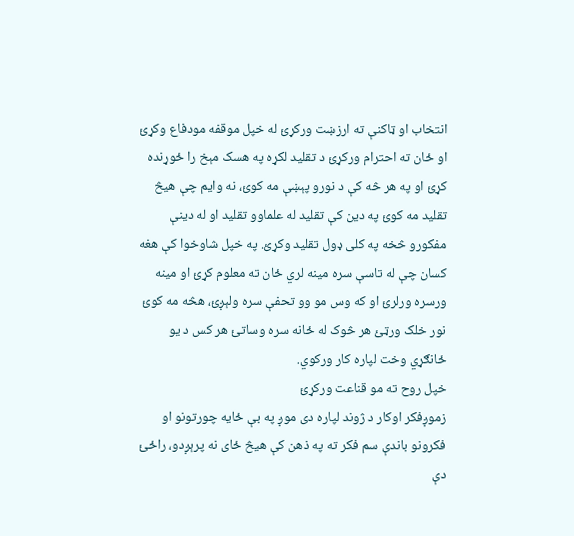انتخاب او ټاکنې ته ارزښت ورکړئ له خپل موقفه مودفاع وکړئ او ځان ته احترام ورکړئ د تقلید لکړه په هسک مېخ را ځوړنده کړئ او په هر څه کې د نورو پېښې مه کوئ، نه وایم چې هیڅ تقلید مه کوئ په دین کې تقلید له علماوو تقلید او له دینې مفکورو څخه په کلی ډول تقلید وکړئ. په خپل شاوخوا کې هغه کسان چې له تاسې سره مینه لري ځان ته معلوم کړئ او مینه ورسره ورلرئ او که وس مو وو تحفې سره ولېږئ، هڅه مه کوئ نور خلک ورټئ هر څوک له ځانه سره وساتئ هر کس د یو ځانګړي وخت لپاره کار ورکوي.
خپل روح ته مو قناعت ورکړئ
زموږفکر اوکار د ژوند لپاره دی موږ په بې ځایه چورتونو او فکرونو باندې سم فکر ته په ذهن کې هیڅ ځای نه پرېږدو، راځئ دې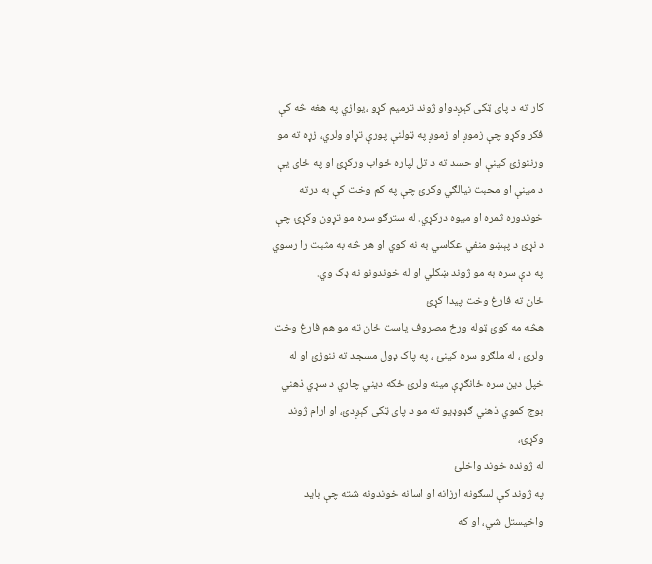کار ته د پای ټکی کېږدواو ژوند ترمیم کړو ،یوازي په هغه څه کې فکر وکړو چې زموږ او زموږ په ټولنې پورې تړاو ولري، زړه ته مو ورننوزئ کینې او حسد ته د تل لپاره ځواب ورکړئ او په ځای يې د مینې او محبت نیالګي وکرئ چې په کم وخت کې به درته خوندوره ثمره او میوه درکړي. له سترګو سره مو تړون وکړئ چې د نړئ د پېښو منفي عکاسي به نه کوي او هر څه به مثبت را رسوي په دې سره به مو ژوند ښکلي او له خوندونو نه ډک وي.
ځان ته فارغ وخت پیدا کړئ
هڅه مه کوئ ټوله ورځ مصروف یاست ځان ته مو هم فارغ وخت ولرئ ، له ملګرو سره کینئ ، په پاک ډول مسجد ته ننوزئ او له خپل دین سره ځانګړې مینه ولرئ ځکه دیني چاري د سړي ذهني بوج کموي ذهني ګډوډيو ته مو د پای ټکی کېږدئ، او ارام ژوند وکړئ،
له ژونده خوند واخلئ
په ژوند کې لسګونه ارزانه او اسانه خوندونه شته چې باید واخیستل شي، او که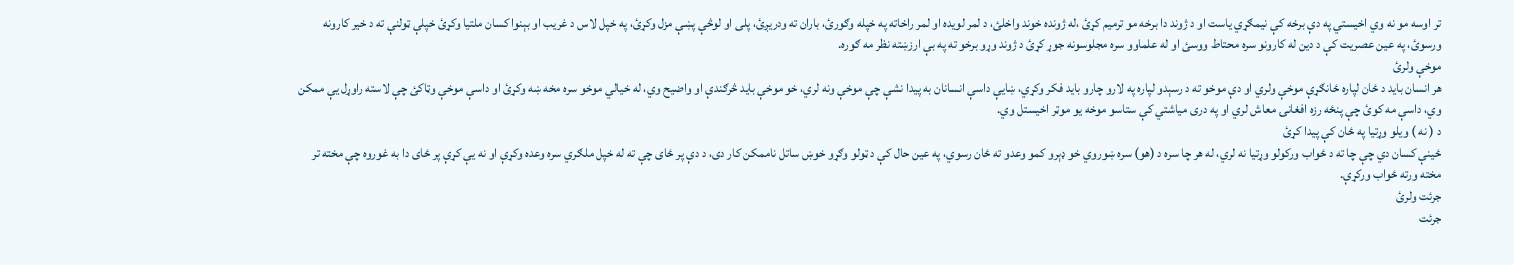تر اوسه مو نه وي اخیستي په دې برخه کې نیمګړي یاست او د ژوند دا برخه مو ترمیم کړئ ،له ژونده خوند واخلئ، د لمر لویده او لمر راخاته په خپله وګورئ، باران ته ودریږئ، پلی او لوڅې پښې مزل وکړئ، په خپل لاس د غریب او بېنوا کسان ملتیا وکړئ خپلې ټولنې ته د خیر کارونه ورسوئ، په عین عصریت کې د دین له کارونو سره محتاط ووسئ او له علماوو سره مجلوسونه جوړ کړئ د ژوند وړو برخو ته په بې ارزښته نظر مه ګوره.
موخې ولرئ
هر انسان باید د ځان لپاره ځانګړې موخې ولري او دې موخو ته د رسېدو لپاره په لارو چارو باید فکر وکړي، ښايې داسې انسانان به پیدا نشې چې موخې ونه لري، خو موخې باید څرګندې او واضیح وي، له خیالي موخو سره مخه ښه وکړئ او داسې موخې وټاکئ چې لاسته راوړل يې ممکن وي، داسې مه کوئ چې پنځه رزه افغانۍ معاش لري او په دری میاشتي کې ستاسو موخه یو موټر اخیستل وي.
د ( نه ) ویلو وړتیا په ځان کې پیدا کړئ
ځینې کسان دي چې چا ته د ځواب ورکولو وړتیا نه لري، له هر چا سره د (هو) سره ښوروي خو ډېرو کمو وعدو ته ځان رسوي، په عین حال کې د ټولو وګړو خوښ ساتل ناممکن کار دی، د دې پر ځای چې ته له خپل ملګري سره وعده وکړې او نه يې کړې پر ځای دا به غوروه چې مخته تر مخته ورته ځواب ورکړې.
جرئت ولرئ
جرئت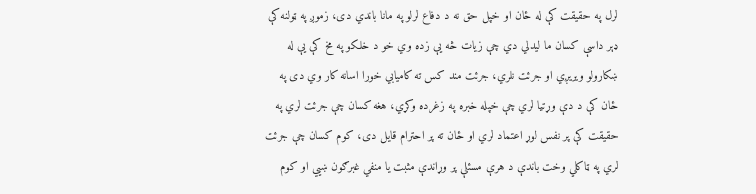لرل په حقیقت کې له ځان او خپل حق نه د دفاع لرلو په مانا باندي دی، زموږ په ټولنه کې ډېر داسې کسان ما لیدلي دي چې زیات څه يې زده وي خو د خلکو په مخ کې يې له ښکارولو ویریږي او جرئت نلري، جرئت مند کس ته کامیابي خورا اسانه کار وي دی په ځان کې د دې وړتیا لري چې خپله خبره په زغرده وکړي، هغه کسان چې جرئت لري په حقیقت کې پر نفس لوړ اعتماد لري او ځان ته پر احترام قایل دی، کوم کسان چې جرئت لري په ټاکلي وخت باندې د هرې مسئلې پر وړاندې مثبت یا منفي غبرګون ښيي او کوم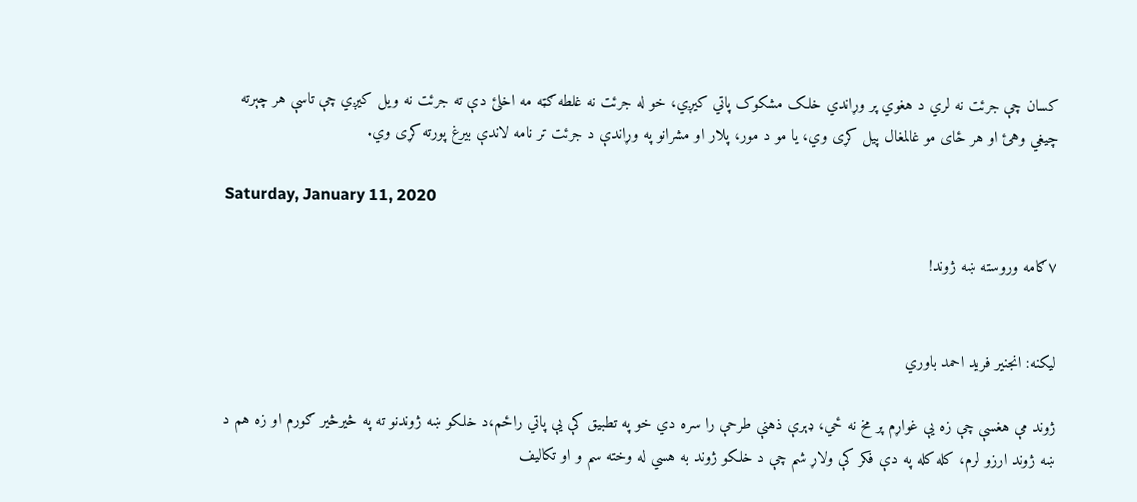کسان چې جرئت نه لري د هغوي پر وړاندي خلک مشکوک پاتي کیږي، خو له جرئت نه غلطه ګټه مه اخلئ دې ته جرئت نه ویل کیږي چې تاسې هر چېرته چیغي وهئ او هر ځای مو غالمغال پیل کړی وي، یا مو د مور، پلار او مشرانو په وړاندې د جرئت تر نامه لاندې بیرغ پورته کړی وي.

Saturday, January 11, 2020

۷ګامه وروسته ښه ژوند!


لیکنه: انجنیر فرید احمد باوري

ژوند مې هغسې چې زه يې غواړم پر مخ نه ځي، ډېرې ذهنې طرحې را سره دي خو په تطبیق کې يې پاتي راځم،د خلکو ښه ژوندنو ته په څیرڅير ګورم او زه هم د ښه ژوند ارزو لرم، کله کله په دې فکر کې ولاړ شم چې د خلکو ژوند به هسي له وخته سم و او تکالیف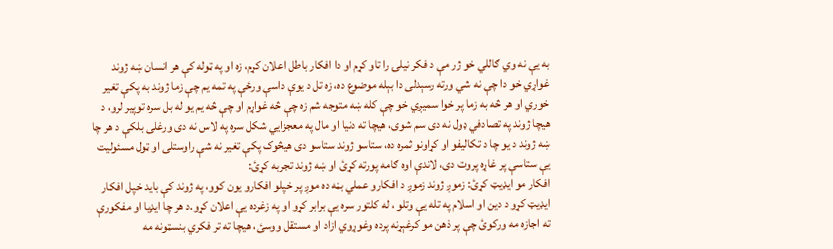به يې نه وي ګاللي خو ژر مې د فکر نیلۍ را تاو کړم او دا افکار باطل اعلان کړم، زه او په ټوله کې هر انسان ښه ژوند غواړي خو دا چې نه شي ورته رسېدلی دا بېله موضوع ده، زه تل د یوې داسې ورځې په تمه يم چې زما ژوند به پکې تغیر خوري او هر څه به زما پر خوا سمیږي خو چې کله ښه متوجه شم زه چې څه غواړم او چې څه یم یو له بل سره توپیر لرو، د هیچا ژوند په تصادفي ډول نه دی سم شوی، هیچا ته دنیا او مال په معجزایي شکل سره په لاس نه دی ورغلی بلکې د هر چا ښه ژوند د یو چا د تکالیفو او کړاونو ثمره ده، ستاسو ژوند ستاسو دی هیڅوک پکې تغیر نه شې راوستلی او ټول مسئولیت يې ستاسې پر غاړه پروت دی، لاندې اوه ګامه پورته کړئ او ښه ژوند تجربه کړئ:
افکار مو ایډیټ کړئ: زموږ ژوند زموږ د افکارو عملي بڼه ده موږ پر خپلو افکارو یون کوو، په ژوند کې باید خپل افکار ایډيټ کړو د دین او اسلام په تله یې وتلو ، له کلتور سره يې برابر کړو او په زغرده يې اعلان کړو.د هر چا ایډیا او مفکورې ته اجازه مه ورکوئ چې پر ذهن مو کرغېړنه پرده وغوړوي ازاد او مستقل ووسئ، هیچا ته تر فکري بنسټونه مه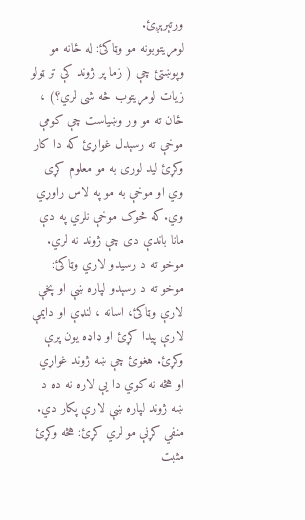ورتېرېږئ.
لومړیتوبونه مو وټاکئ: له ځانه مو وپوښتئ چې ( زما پر ژوند کې تر ټولو زیات لومړیتوب څه شی لري؟) ، ځان ته مو ور وښیاست چې کومې موخې ته رسېدل غواړئ که دا کار وکړئ لید لوری به مو معلوم کړی وي او موخې به مو په لاس راوړي وي.که څوک موخې نلري په دې مانا باندې دی چې ژوند نه لري.
موخو ته د رسیدو لاري وټاکئ: موخو ته د رسېدو لپاره ښې او پخې لارې وټاکئ، اسانه ، لنډې او دایمې لارې پیدا کړئ او ډاډه یون پرې وکړئ. هغوئ چې ښه ژوند غواړي او هڅه نه کوي دا يې لاره نه ده د ښه ژوند لپاره ښې لارې پکار دي.
منفي کړنې مو لري کړئ: هڅه وکړئ مثبت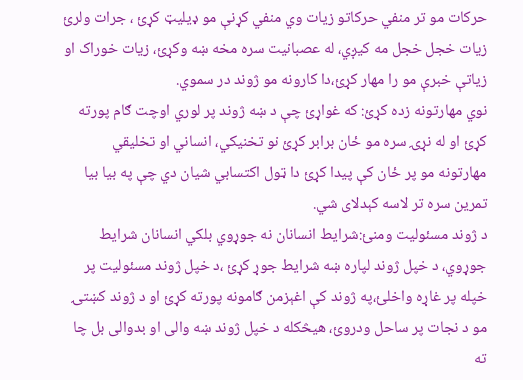حرکات مو تر منفي حرکاتو زیات وي منفي کړنې مو ډیلیټ کړئ ، جرات ولرئ زیات خجل خجل مه کیږي، له عصبانیت سره مخه ښه وکړئ، زیات خوراک او زیاتې خبرې مو را مهار کړئ،دا کارونه مو ژوند در سموي.
نوي مهارتونه زده کړئ: که غواړئ چې د ښه ژوند پر لوري اوچت ګام پورته کړئ او له نړۍ سره مو ځان برابر کړئ نو تخنیکي، انساني او تخلیقي مهارتونه مو پر ځان کې پیدا کړئ دا ټول اکتسابي شیان دي چې په بیا بیا تمرین سره تر لاسه کېدلای شي.
د ژوند مسئولیت ومنئ:شرایط انسانان نه جوړوي بلکي انسانان شرایط جوړوي، د خپل ژوند لپاره ښه شرایط جوړ کړئ ،د خپل ژوند مسئولیت پر خپله پر غاړه واخلئ،په ژوند کې اغېزمن ګامونه پورته کړئ او د ژوند کښتۍ مو د نجات پر ساحل ودروئ، هیڅکله د خپل ژوند ښه والی او بدوالی بل چا ته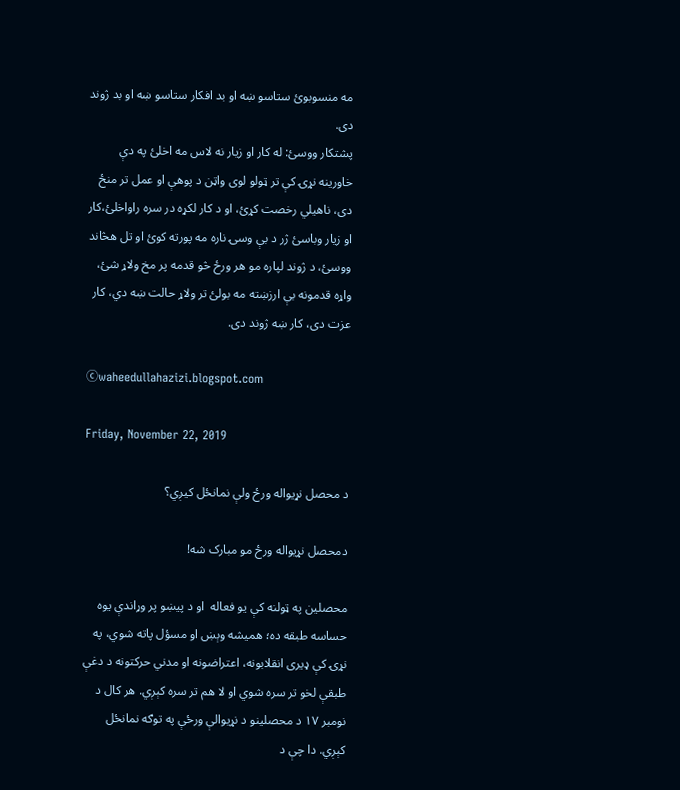مه منسوبوئ ستاسو ښه او بد افکار ستاسو ښه او بد ژوند دی.
پشتکار ووسئ: له کار او زیار نه لاس مه اخلئ په دې خاورینه نړۍ کې تر ټولو لوی واټن د پوهې او عمل تر منځ دی، ناهیلي رخصت کړئ، او د کار لکړه در سره راواخلئ،کار او زیار وباسئ ژر د بې وسۍ ناره مه پورته کوئ او تل هڅاند ووسئ، د ژوند لپاره مو هر ورځ څو قدمه پر مخ ولاړ شئ، واړه قدمونه بې ارزښته مه بولئ تر ولاړ حالت ښه دي، کار عزت دی، کار ښه ژوند دی.

ⓒwaheedullahazizi.blogspot.com

Friday, November 22, 2019

د محصل نړیواله ورځ ولې نمانځل کیږي؟

دمحصل نړیواله ورځ مو مبارک شه!

محصلین په ټولنه کې یو فعاله  او د پیښو پر وړاندې یوه حساسه طبقه ده؛ همیشه وېښ او مسؤل پاته شوي، په نړۍ کې ډیری انقلابونه، اعتراضونه او مدني حرکتونه د دغې طبقې لخو تر سره شوي او لا هم تر سره کېږي. هر کال د نومبر ۱۷ د محصلینو د نړیوالې ورځې په توګه نمانځل کېږي. دا چې د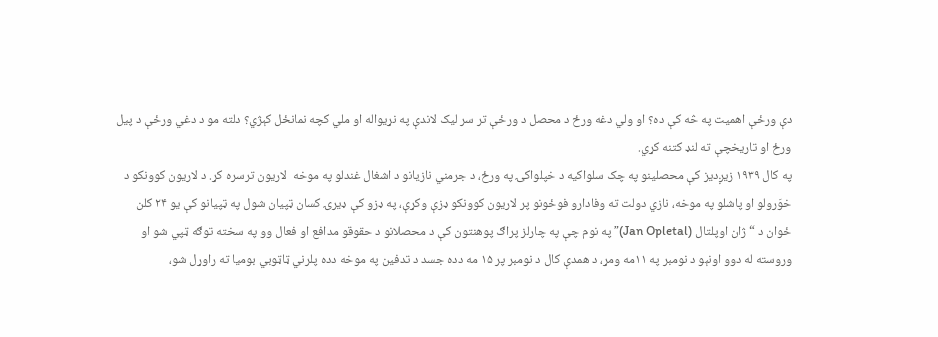دې ورځې اهمیت په څه کې ده؟ او ولي دغه ورځ د محصل د ورځې تر سر لیک لاندې په نړیواله او ملي کچه نمانځل کېژي؟ دلته مو د دغي ورځې د پیل ورځ او تاریخچې ته لنډ کتنه کړي.
په کال ۱۹۳۹ زیږدیز کې محصلینو په چک سلواکیه د خپلواکۍ په ورځ، د جرمني نازیانو د اشغال غندلو په موخه  لاریون ترسره کړ. د لاریون کوونکو د خوَرولو او پاشلو په موخه، نازي دولت ته وفادارو فوځونو پر لاریون کوونکو ډزې وکړې، په ډزو کې ډیرۍ کسان ټپیان شول په ټپیانو کې یو ۲۴ کلن ځوان د “ ژان اوپلتال (Jan Opletal)” په نوم چې په چارلز پراګ پوهنتون کې د محصلانو د حقوقو مدافع او فعال وو په سخته توګه ټپي شو او وروسته له دوو اونېو د نومبر په ۱۱مه ومړ، د همدې کال د نومبر پر ۱۵ مه دده جسد د تدفین په موخه دده پلرني ټاټوبي بومیا ته راوړل شو،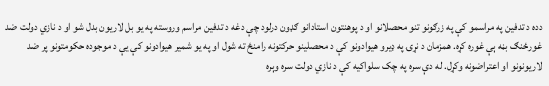دده د تدفین په مراسمو کې په زرګونو تنو محصلانو او د پوهنتون استادانو ګډون درلود چې دغه د تدفین مراسم وروسته په یو بل لاریون بدل شو او د نازي دولت ضد غورځنګ بڼه ېې غوره کړه. همزمان د نړۍ په ډیرو هیوادونو کې د محصلینو حرکتونه رامنځ ته شول او په یو شمیر هیوادونو کې یې د موجوده حکومتونو پر ضد لاریونونو او اعتراضونه وکړل. له دې سره په چک سلواکیه کې د نازي دولت سره وېره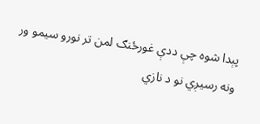پېدا شوه چې ددې غورځنګ لمن تر نورو سیمو ور ونه رسیږي نو د نازي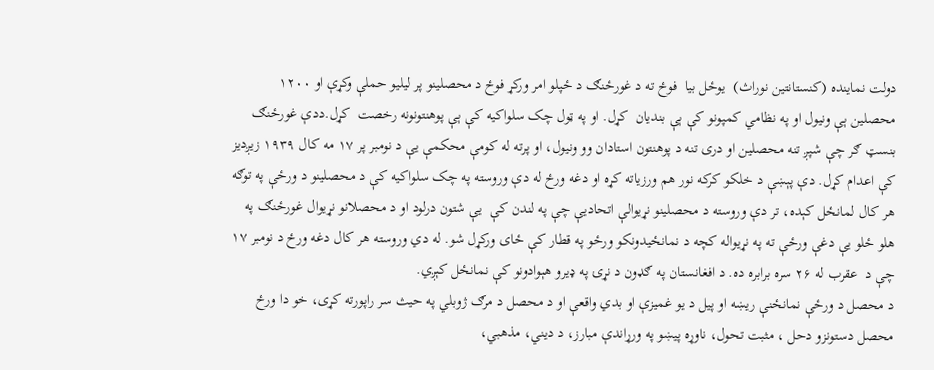دولت نماینده (کنستانتین نوراث)  یوځل بیا  فوځ ته د غورځنګ د ځپلو امر ورکړ فوځ د محصلینو پر لیلیو حملې وکړې او ۱۲۰۰ محصلین ېې ونیول او په نظامي کمپونو کې ېې بندیان  کړل. او په ټول چک سلواکیه کې ېې پوهنتونونه رخصت  کړل.ددې غورځنګ بنسټ ګر چې شپږ تنه محصلین او دری تنه د پوهنتون استادان وو ونیول، او پرته له کومې محکمې یې د نومبر پر ۱۷ مه کال ۱۹۳۹ زیږدیز کې اعدام کړل. دې پېښې د خلکو کرکه نور هم ورزیاته کړه او دغه ورځ له دې وروسته په چک سلواکیه کې د محصلینو د ورځې په توګه هر کال لمانځل کېده، تر دې وروسته د محصلینو نړیوالې اتحاديې چې په لندن کې  یې شتون درلود او د محصلانو نړیوال غورځنګ په هلو ځلو یې دغې ورځې ته په نړیواله کچه د نمانځیدونکو ورځو په قطار کې ځای ورکړل شو. له دي وروسته هر کال دغه ورځ د نومبر ۱۷ چې د  عقرب له ۲۶ سره برابره ده. د افغانستان په ګډون د نړۍ په ډیرو هېوادونو کې نمانځل کېږي.
د محصل د ورځې نمانځنې ریښه او پیل د یو غمیزې او بدي واقعې او د محصل د مرګ ژوبلي په حيث سر راپورته کړی، خو دا ورځ محصل دستونزو دحل ، مثبت تحول، ناوړه پیښو په ورړاندې مبارز، د دیني، مذهبي،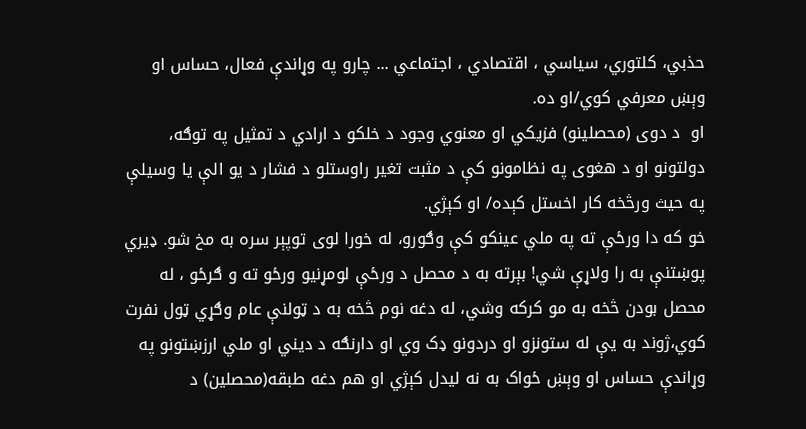حذبي، کلتوري، سیاسي ، اقتصادي ، اجتماعي ... چارو په وړاندې فعال، حساس او وېښ معرفي کوي/او ده.
او  د دوی (محصلینو) فزیکي او معنوي وجود د خلکو د ارادي د تمثیل په توګه، دولتونو او د هغوی په نظامونو کې د مثبت تغیر راوستلو د فشار د یو الې یا وسیلې په حيث ورڅخه کار اخستل کېده/ او کېژي.
خو که دا ورځې ته په ملي عینکو کې وګورو، له خورا لوی توپېر سره به مخ شو. ډیري پوښتنې به را ولاړې شي! بېرته به د محصل د ورځې لومړنیو ورځو ته و ګرځو ، له محصل بودن څخه به مو کرکه وشي، له دغه نوم څخه به د ټولنې عام وګړي ټول نفرت کوي،ژوند به یې له ستونزو او دردونو ډک وي او دارنګه د دیني او ملي ارزښتونو په وړاندې حساس او وېښ ځواک به نه لیدل کېژي او هم دغه طبقه(محصلین) د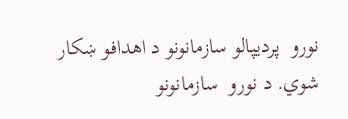نورو  پردیپالو سازمانونو د اهدافو ښکار شوي. د نورو  سازمانونو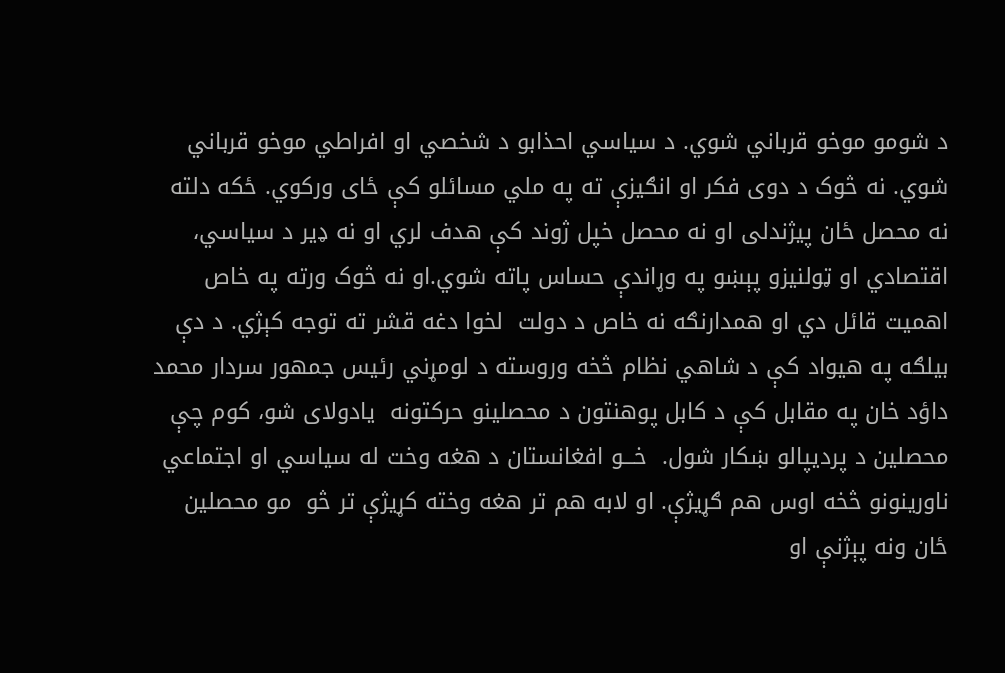د شومو موخو قرباني شوي. د سیاسي احذابو د شخصي او افراطي موخو قرباني شوي. نه څوک د دوی فکر او انګیزې ته په ملي مسائلو کې ځای ورکوي. ځکه دلته نه محصل ځان پیژندلی او نه محصل خپل ژوند کې هدف لري او نه ډیر د سیاسي، اقتصادي او ټولنیزو پېښو په وړاندې حساس پاته شوي.او نه څوک ورته په خاص اهمیت قائل دي او همدارنګه نه خاص د دولت  لخوا دغه قشر ته توجه کېژي. د دې بیلګه په هیواد کې د شاهي نظام څخه وروسته د لومړني رئیس جمهور سردار محمد داؤد خان په مقابل کې د کابل پوهنتون د محصلینو حرکتونه  یادولای شو، کوم چې محصلین د پردیپالو ښکار شول.  خـــو افغانستان د هغه وخت له سیاسي او اجتماعي ناورینونو څخه اوس هم ګړیژې. او لابه هم تر هغه وخته کړیژې تر څو  مو محصلین ځان ونه پېژنې او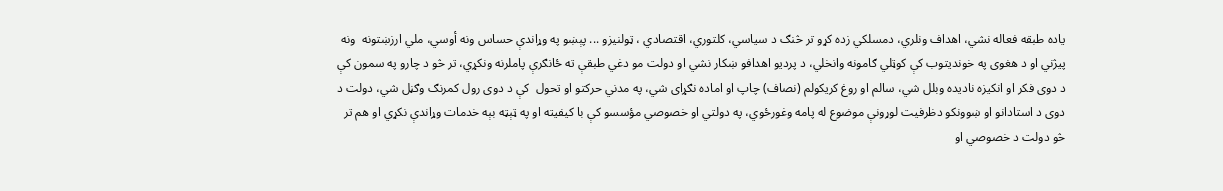یاده طبقه فعاله نشي، اهداف ونلري، دمسلکي زده کړو تر څنګ د سیاسي، کلتوري، اقتصادي ، ټولنیزو ... پېښو په وړاندې حساس ونه أوسي، ملي ارزښتونه  ونه پیژني او د هغوی په خوندیتوب کې کوټلي ګامونه وانخلي، د پردیو اهدافو ښکار نشي او دولت مو دغي طبقې ته ځانګرې پاملرنه ونکړي، تر څو د چارو په سمون کې د دوی فکر او انکيزه نادیده وبلل شي، سالم او روغ کریکولم (نصاف) چاپ او اماده نګړای شي، په مدني حرکتو او تحول  کې د دوی رول کمرنګ وګڼل شي، دولت د دوی د استادانو او ښوونکو دظرفیت لوړونې موضوع له پامه وغورځوي، په دولتي او خصوصي مؤسسو کې با کیفیته او په ټېټه بېه خدمات وړاندې نکړي او هم تر څو دولت د خصوصي او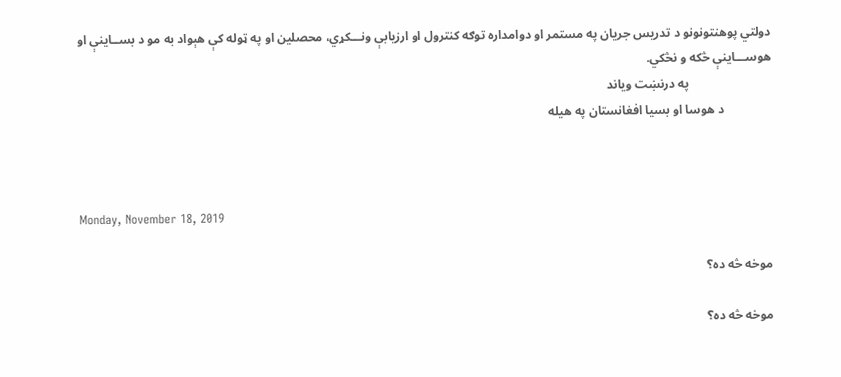دولتي پوهنتونونو د تدریس جریان په مستمر او دوامداره توګه کنترول او ارزیابې ونـــکړي، محصلین او په ټوله کې هېواد به مو د بســاینې او هوســـاینې څکه و نڅکي.
                          په درنښت ویاند
               د هوسا او بسیا افغانستان په هیله



Monday, November 18, 2019

موخه څه ده؟

موخه څه ده؟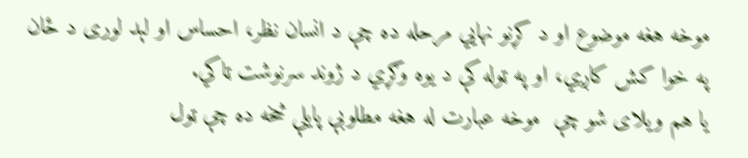موخه هغه موضوع او د کړنو نهايي مرحله ده چې د انسان نظر، احساس او لېد لوری د ځان په خوا کش کاږي، او په ټوله کې د یوه وګړي د ژوند سرنوشت ټاکي.
یا هم ویلای شو چې  موخه عبارت له هغه مطلوبې پايلې څخه ده چې ټول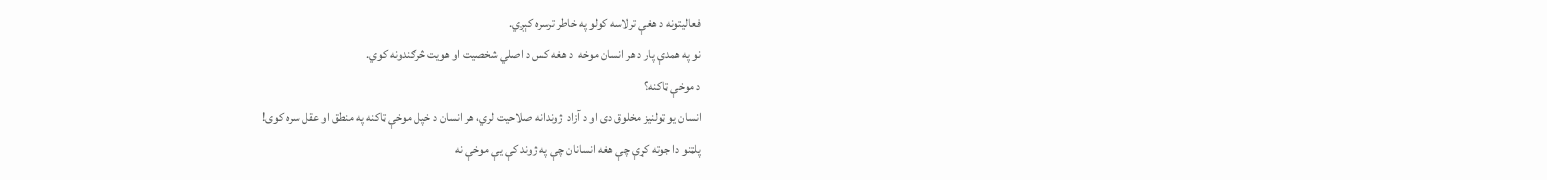فعالیتونه د هغې ترلاسه کولو په خاطر ترسره کېږي.
نو په همدې پار د هر انسان موخه  د هغه کس د اصلي شخصیت او هویت څرګندونه کوي.
د موخې ټاکنه؟
انسان یو ټولنیز مخلوق دی او د آزاد  ژوندانه صلاحیت لري، هر انسان د خپل موخې ټاکنه په منطق او عقل سره کوی!
پلټنو دا جوته کړې چې هغه انسانان چې په ژوند کې يې موخې نه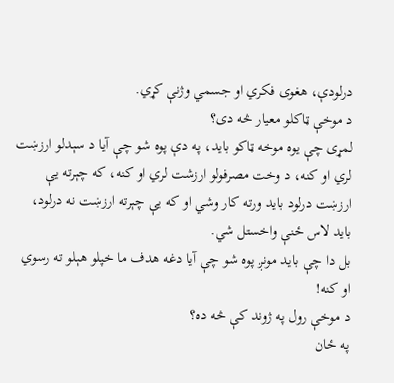درلودې، هغوی فکري او جسمي وژنې کړي.
د موخې ټاکلو معیار څه دی؟
لمړی چې یوه موخه ټاکو باید، په دې پوه شو چې آیا د سېدلو ارزښت لري او کنه، د وخت مصرفولو ارزشت لري او کنه، که چېرته يې ارزښت درلود باید ورته کار وشي او که يې چېرته ارزښت نه درلود، باید لاس ځنې واخستل شي.
بل دا چې باید مونږ پوه شو چې آیا دغه هدف ما خپلو هېلو ته رسوي او کنه!
د موخې رول په ژوند کې څه ده؟
په ځان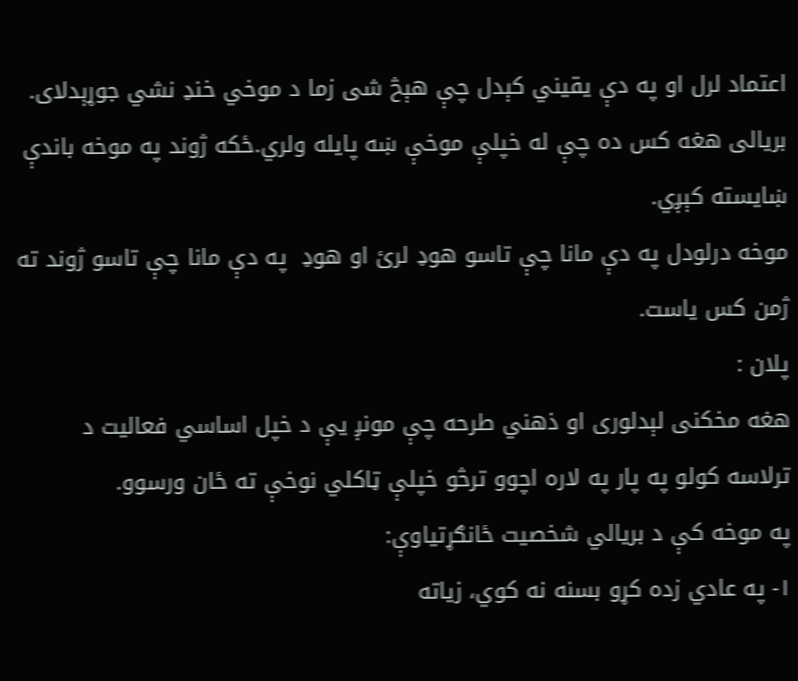اعتماد لرل او په دې یقیني کېدل چې هېڅ شی زما د موخي خنډ نشي جوړېدلای.
بریالی هغه کس ده چې له خپلې موخې ښه پايله ولري.ځکه ژوند په موخه باندې ښايسته کېږي.
موخه درلودل په دې مانا چې تاسو هوډ لرئ او هوډ  په دې مانا چې تاسو ژوند ته ژمن کس یاست.
پلان :
هغه مخکنی لېدلوری او ذهني طرحه چې مونږ يې د خپل اساسي فعالیت د ترلاسه کولو په پار په لاره اچوو ترڅو خپلې ټاکلي نوخې ته ځان ورسوو.
په موخه کې د بريالي شخصیت ځانګړتیاوې:
۱- په عادي زده کړو بسنه نه کوي، زیاته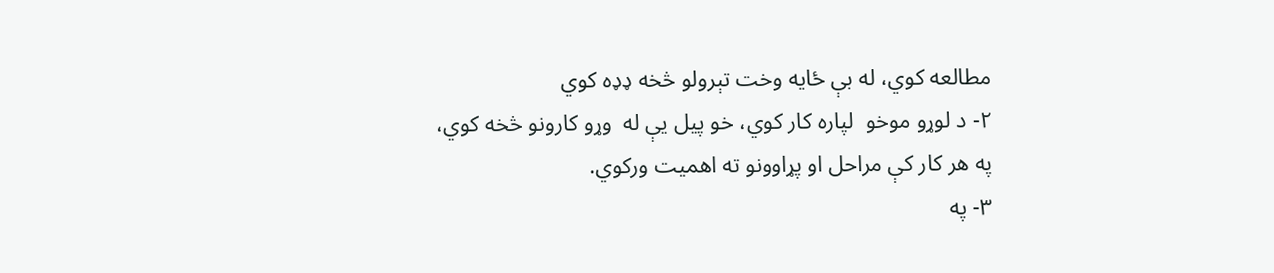مطالعه کوي، له بې ځایه وخت تېرولو څخه ډډه کوي
۲- د لوړو موخو  لپاره کار کوي، خو پيل يې له  وړو کارونو څخه کوي، په هر کار کې مراحل او پړاوونو ته اهمیت ورکوي.
۳- په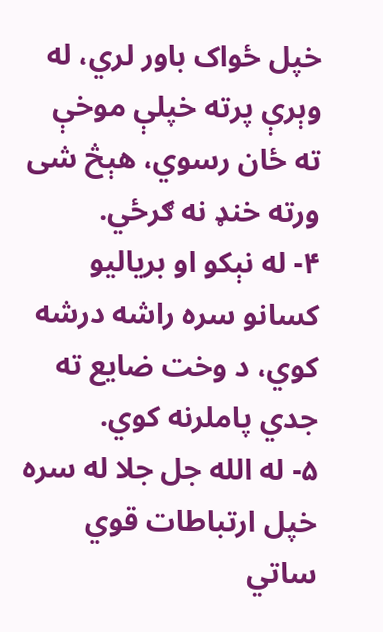خپل ځواک باور لري، له وېرې پرته خپلې موخې ته ځان رسوي، هېڅ شی ورته خنډ نه ګرځي.
۴- له نېکو او بریالیو کسانو سره راشه درشه کوي، د وخت ضایع ته جدي پاملرنه کوي.
۵- له الله جل جلا له سره خپل ارتباطات قوي ساتي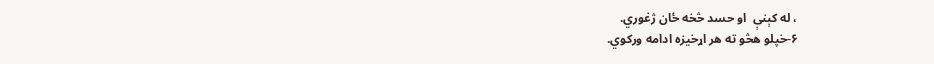، له کېنې  او حسد څخه ځان ژغوري.
۶-خپلو هڅو ته هر اړخیزه ادامه ورکوي.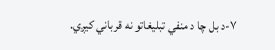۷-د بل چا د منفي تبلیغاتو نه قرباني کیږي.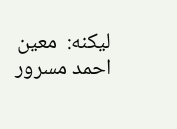لیکنه:  معین احمد مسرور